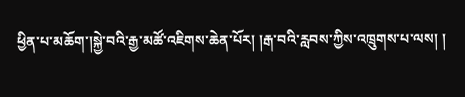ཕྱིན་པ་མཆོག་།སྐྱེ་བའི་རྒྱ་མཚོ་འཇིགས་ཆེན་པོར། །རྒ་བའི་རླབས་ཀྱིས་འཁྲུགས་པ་ལས། །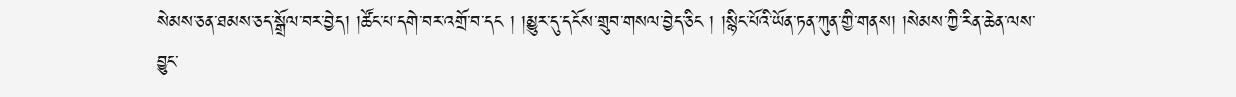སེམས་ཅན་ཐམས་ཅད་སྒྲོལ་བར་བྱེད། །ཚོང་པ་དགེ་བར་འགྲོ་བ་དང ། །མྱུར་དུ་དངོས་གྲུབ་གསལ་བྱེད་ཅིང ། །སྙིང་པོའི་ཡོན་ཏན་ཀུན་གྱི་གནས། །སེམས་ཀྱི་རིན་ཆེན་ལས་བྱུང་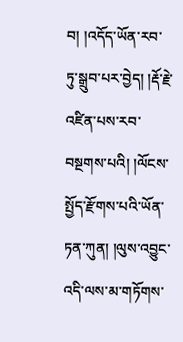བ། །འདོད་ཡོན་རབ་ཏུ་སྒྲུབ་པར་བྱེད། །རྡོ་རྗེ་འཛིན་པས་རབ་བསྔགས་པའི། །ལོངས་སྤྱོད་རྫོགས་པའི་ཡོན་ཏན་ཀུན། །ལུས་འབྱུང་འདི་ལས་མ་གཏོགས་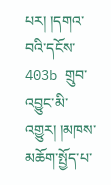པར། །དགའ་བའི་དངོས་ 403b གྲུབ་འབྱུང་མི་འགྱུར། །མཁས་མཆོག་སྤྱོད་པ་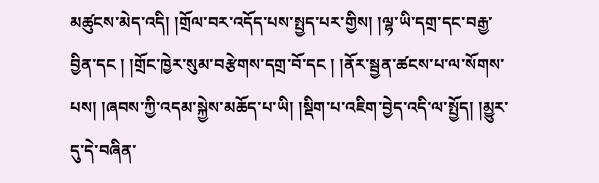མཚུངས་མེད་འདི། །གྲོལ་བར་འདོད་པས་སྤྱད་པར་གྱིས། །ལྷ་ཡི་དགྲ་དང་བརྒྱ་བྱིན་དང ། །གྲོང་ཁྱེར་སུམ་བརྩེགས་དགྲ་བོ་དང ། །ནོར་སྦྱན་ཚངས་པ་ལ་སོགས་པས། །ཞབས་ཀྱི་འདམ་སྐྱེས་མཆོད་པ་ཡི། །སྡིག་པ་འཇིག་བྱེད་འདི་ལ་སྤྱོད། །མྱུར་དུ་དེ་བཞིན་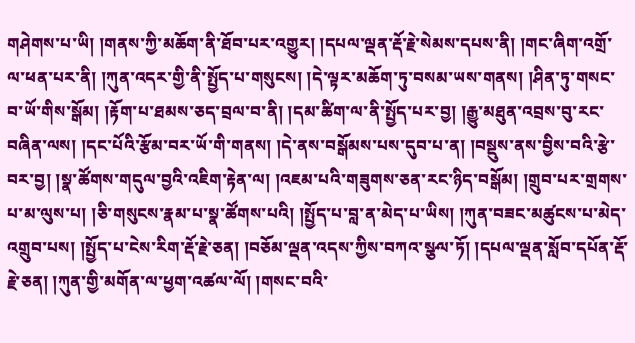གཤེགས་པ་ཡི། །གནས་ཀྱི་མཆོག་ནི་ཐོབ་པར་འགྱུར། །དཔལ་ལྡན་རྡོ་རྗེ་སེམས་དཔས་ནི། །གང་ཞིག་འགྲོ་ལ་ཕན་པར་ནི། །ཀུན་འདར་གྱི་ནི་སྤྱོད་པ་གསུངས། །དེ་ལྟར་མཆོག་ཏུ་བསམ་ཡས་གནས། །ཤིན་ཏུ་གསང་བ་ཡོ་གིས་སྒོམ། །རྟོག་པ་ཐམས་ཅད་བྲལ་བ་ནི། །དམ་ཚིག་ལ་ནི་སྤྱོད་པར་བྱ། །རྒྱུ་མཐུན་འབྲས་བུ་རང་བཞིན་ལས། །དང་པོའི་རྩོམ་བར་ཡོ་གི་གནས། །དེ་ནས་བསྒོམས་པས་དུབ་པ་ན། །བསྡུས་ནས་བྱིས་བའི་རྩེ་བར་བྱ། །སྣ་ཚོགས་གདུལ་བྱའི་འཇིག་རྟེན་ལ། །འཇམ་པའི་གཟུགས་ཅན་རང་ཉིད་བསྒོམ། །གྲུབ་པར་གྲགས་པ་མ་ལུས་པ། །ཅི་གསུངས་རྣམ་པ་སྣ་ཚོགས་པའི། །སྤྱོད་པ་བླ་ན་མེད་པ་ཡིས། །ཀུན་བཟང་མཚུངས་པ་མེད་འགྲུབ་པས། །སྤྱོད་པ་ངེས་རིག་རྡོ་རྗེ་ཅན། །བཅོམ་ལྡན་འདས་ཀྱིས་བཀའ་སྩལ་ཏོ། །དཔལ་ལྡན་སློབ་དཔོན་རྡོ་རྗེ་ཅན། །ཀུན་གྱི་མགོན་ལ་ཕྱག་འཚལ་ལོ། །གསང་བའི་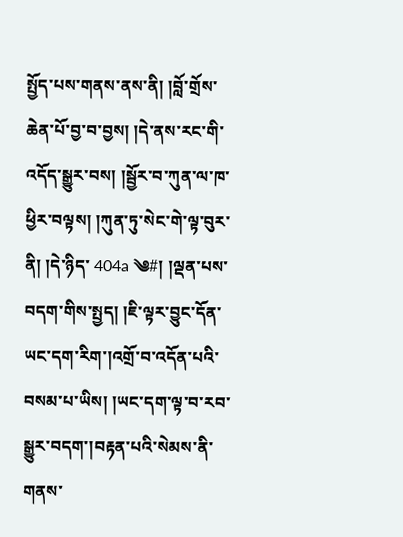སྤྱོད་པས་གནས་ནས་ནི། །བློ་གྲོས་ཆེན་པོ་བྱ་བ་བྱས། །དེ་ནས་རང་གི་འདོད་སྒྱུར་བས། །སྦྱོར་བ་ཀུན་ལ་ཁ་ཕྱིར་བལྟས། །ཀུན་ཏུ་སེང་གེ་ལྟ་བུར་ནི། །དེ་ཉིད་ 404a ༄#། །ལྡན་པས་བདག་གིས་སྤྱད། །ཇི་ལྟར་བྱུང་དོན་ཡང་དག་རིག་།འགྲོ་བ་འདོན་པའི་བསམ་པ་ཡིས། །ཡང་དག་ལྟ་བ་རབ་སྒྱུར་བདག་།བརྟན་པའི་སེམས་ནི་གནས་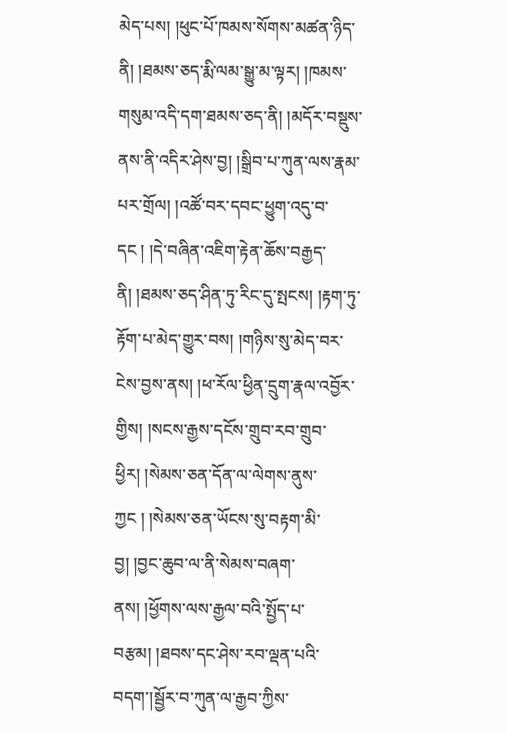མེད་པས། །ཕུང་པོ་ཁམས་སོགས་མཚན་ཉིད་ནི། །ཐམས་ཅད་རྨི་ལམ་སྒྱུ་མ་ལྟར། །ཁམས་གསུམ་འདི་དག་ཐམས་ཅད་ནི། །མདོར་བསྡུས་ནས་ནི་འདིར་ཤེས་བྱ། །སྒྲིབ་པ་ཀུན་ལས་རྣམ་པར་གྲོལ། །འཚོ་བར་དབང་ཕྱུག་འདུ་བ་དང ། །དེ་བཞིན་འཇིག་རྟེན་ཆོས་བརྒྱད་ནི། །ཐམས་ཅད་ཤིན་ཏུ་རིང་དུ་སྤངས། །རྟག་ཏུ་རྟོག་པ་མེད་གྱུར་བས། །གཉིས་སུ་མེད་བར་ངེས་བྱས་ནས། །ཕ་རོལ་ཕྱིན་དྲུག་རྣལ་འབྱོར་གྱིས། །སངས་རྒྱས་དངོས་གྲུབ་རབ་གྲུབ་ཕྱིར། །སེམས་ཅན་དོན་ལ་ལེགས་ནུས་ཀྱང ། །སེམས་ཅན་ཡོངས་སུ་བརྟག་མི་བྱ། །བྱང་ཆུབ་ལ་ནི་སེམས་བཞག་ནས། །ཕྱོགས་ལས་རྒྱལ་བའི་སྤྱོད་པ་བརྩམ། །ཐབས་དང་ཤེས་རབ་ལྡན་པའི་བདག་།སྦྱོར་བ་ཀུན་ལ་རྒྱབ་ཀྱིས་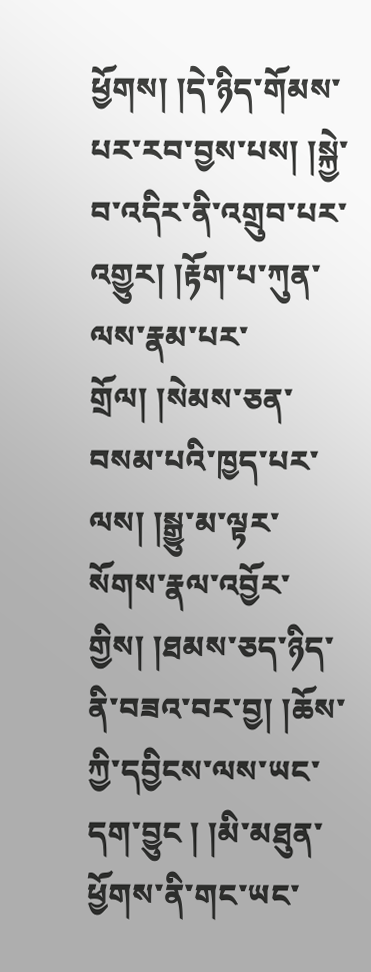ཕྱོགས། །དེ་ཉིད་གོམས་པར་རབ་བྱས་པས། །སྐྱེ་བ་འདིར་ནི་འགྲུབ་པར་འགྱུར། །རྟོག་པ་ཀུན་ལས་རྣམ་པར་གྲོལ། །སེམས་ཅན་བསམ་པའི་ཁྱད་པར་ལས། །སྒྱུ་མ་ལྟར་སོགས་རྣལ་འབྱོར་གྱིས། །ཐམས་ཅད་ཉིད་ནི་བཟའ་བར་བྱ། །ཆོས་ཀྱི་དབྱིངས་ལས་ཡང་དག་བྱུང ། །མི་མཐུན་ཕྱོགས་ནི་གང་ཡང་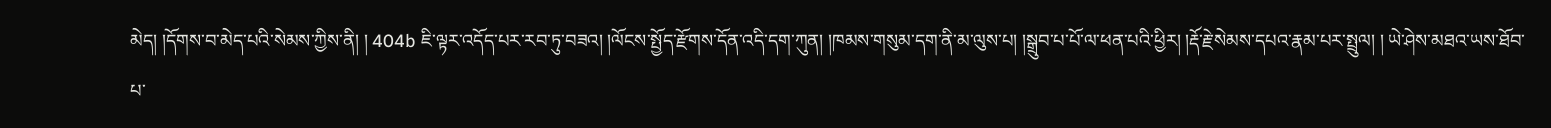མེད། །དོགས་བ་མེད་པའི་སེམས་ཀྱིས་ནི། ། 404b ཇི་ལྟར་འདོད་པར་རབ་ཏུ་བཟའ། །ལོངས་སྤྱོད་རྫོགས་དོན་འདི་དག་ཀུན། །ཁམས་གསུམ་དག་ནི་མ་ལུས་པ། །སྒྲུབ་པ་པོ་ལ་ཕན་པའི་ཕྱིར། །རྡོ་རྗེ་སེམས་དཔའ་རྣམ་པར་སྤྲུལ། ། ཡེ་ཤེས་མཐའ་ཡས་ཐོབ་པ་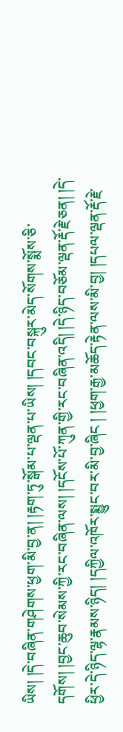ཡིས། །དེ་བཞིན་གཤེགས་ཕྱག་མི་བྱ་ན། །རྟག་ཏུ་སྒོམ་པ་ལྡན་པ་ཡིས། །དབང་བསྐུར་མེད་སོགས་སྨོས་ཅི་དགོས། །བྱང་ཆུབ་སེམས་ཀྱི་རང་བཞིན་ལས། །དངོས་པོ་ཀུན་གྱི་རང་བཞིན་འདི། །དེ་ཉིད་བཅོམ་ལྡན་རྡོ་རྗེ་ཅན། །དེ་ཕྱིར་དེ་ཉིད་ལྷ་རྣམས་ཉིད། །དཀྱིལ་འཁོར་སྨྱུང་བར་མི་བྱ་ཞིང ། །ཕྱག་རྒྱ་མཆོད་རྟེན་ལས་མི་བྱ། །དཔལ་ལྡན་རྡོ་རྗེ་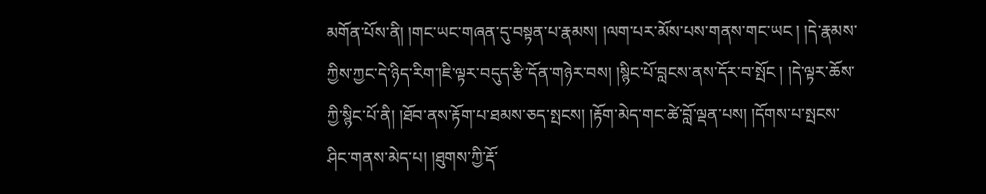མགོན་པོས་ནི། །གང་ཡང་གཞན་དུ་བསྟན་པ་རྣམས། །ལག་པར་མོས་པས་གནས་གང་ཡང ། །དེ་རྣམས་ཀྱིས་ཀྱང་དེ་ཉིད་རིག་།ཇི་ལྟར་བདུད་རྩི་དོན་གཉེར་བས། །སྙིང་པོ་བླངས་ནས་དོར་བ་སྤོང ། །དེ་ལྟར་ཆོས་ཀྱི་སྙིང་པོ་ནི། །ཐོབ་ནས་རྟོག་པ་ཐམས་ཅད་སྤངས། །རྟོག་མེད་གང་ཚེ་བློ་ལྡན་པས། །དོགས་པ་སྤངས་ཤིང་གནས་མེད་པ། །ཐུགས་ཀྱི་རྡོ་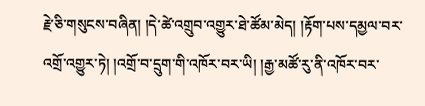རྗེ་ཅི་གསུངས་བཞིན། །དེ་ཚེ་འགྲུབ་འགྱུར་ཐེ་ཚོམ་མེད། །རྟོག་པས་དམྱལ་བར་འགྲོ་འགྱུར་ཏེ། །འགྲོ་བ་དྲུག་གི་འཁོར་བར་ཡི། །རྒྱ་མཚོ་རུ་ནི་འཁོར་བར་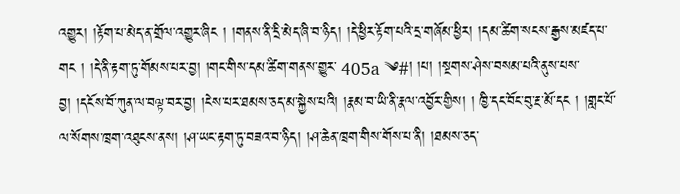འགྱུར། །རྟོག་པ་མེད་ན་གྲོལ་འགྱུར་ཞིང ། །གནས་ནི་དྲི་མེད་ཞི་བ་ཉིད། །དེ་ཕྱིར་རྟོག་པའི་དྲ་གཞོམ་ཕྱིར། །དམ་ཚིག་སངས་རྒྱས་མཛད་པ་གང ། །དེ་ནི་རྟག་ཏུ་གོམས་པར་བྱ། །གང་གིས་དམ་ཚིག་གནས་གྱུར་ 405a ༄#། །པ། །སྔགས་ཤེས་བསམ་པའི་ནུས་པས་བྱ། །དངོས་བོ་ཀུན་ལ་བལྟ་བར་བྱ། །ངེས་པར་ཐམས་ཅད་མ་སྐྱེས་པའི། །རྣམ་བ་ཡི་ནི་རྣལ་འབྱོར་གྱིས། ། ཁྱི་དང་བོང་བུ་རྔ་མོ་དང ། །གླང་པོ་ལ་སོགས་ཁྲག་འཐུངས་ནས། །ཤ་ཡང་རྟག་ཏུ་བཟའ་བ་ཉིད། །ཤ་ཆེན་ཁྲག་གིས་གོས་པ་ནི། །ཐམས་ཅད་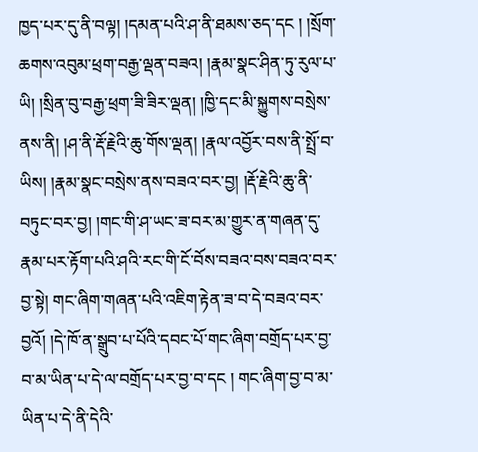ཁྱད་པར་དུ་ནི་བལྟ། །དམན་པའི་ཤ་ནི་ཐམས་ཅད་དང ། །སྲོག་ཆགས་འབུམ་ཕྲག་བརྒྱ་ལྡན་བཟའ། །རྣམ་སྣང་ཤིན་ཏུ་རུལ་པ་ཡི། །སྲིན་བུ་བརྒྱ་ཕྲག་ཟི་ཟིར་ལྡན། །ཁྱི་དང་མི་སྐྱུགས་བསྲེས་ནས་ནི། །ཤ་ནི་རྡོ་རྗེའི་ཆུ་གོས་ལྡན། །རྣལ་འབྱོར་བས་ནི་སྤྲོ་བ་ཡིས། །རྣམ་སྣང་བསྲེས་ནས་བཟའ་བར་བྱ། །རྡོ་རྗེའི་ཆུ་ནི་བཏུང་བར་བྱ། །གང་གི་ཤ་ཡང་ཟ་བར་མ་གྱུར་ན་གཞན་དུ་རྣམ་པར་རྟོག་པའི་ཤའི་རང་གི་ངོ་བོས་བཟའ་བས་བཟའ་བར་བྱ་སྟེ། གང་ཞིག་གཞན་པའི་འཇིག་རྟེན་ཟ་བ་དེ་བཟའ་བར་བྱའོ། །དེ་ཁོ་ན་སྒྲུབ་པ་པོའི་དབང་པོ་གང་ཞིག་བགྲོད་པར་བྱ་བ་མ་ཡིན་པ་དེ་ལ་བགྲོད་པར་བྱ་བ་དང ། གང་ཞིག་བྱ་བ་མ་ཡིན་པ་དེ་ནི་དེའི་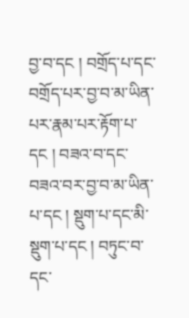བྱ་བ་དང ། བགྲོད་པ་དང་བགྲོད་པར་བྱ་བ་མ་ཡིན་པར་རྣམ་པར་རྟོག་པ་དང ། བཟའ་བ་དང་བཟའ་བར་བྱ་བ་མ་ཡིན་པ་དང ། སྡུག་པ་དང་མི་སྡུག་པ་དང ། བཏུང་བ་དང་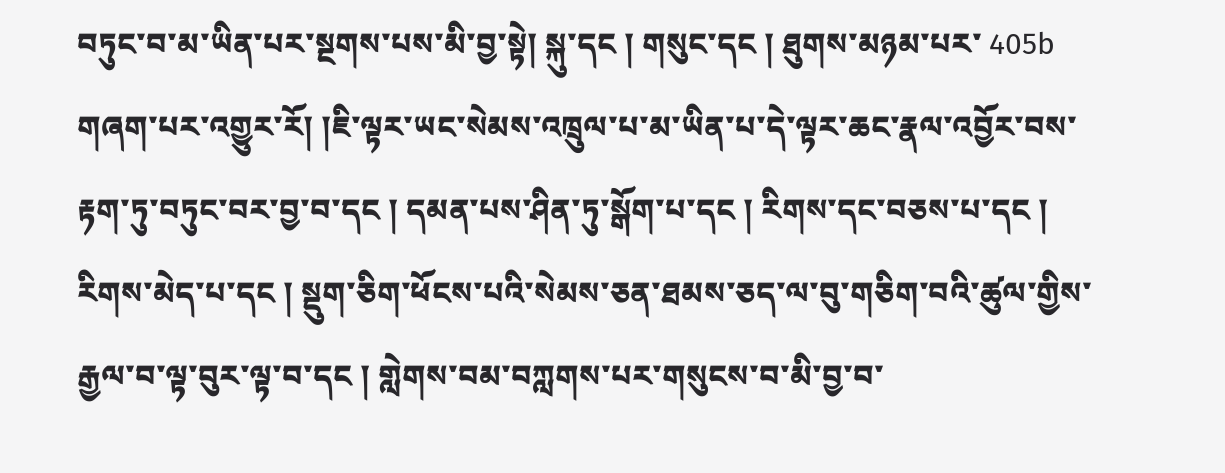བཏུང་བ་མ་ཡིན་པར་སྔགས་པས་མི་བྱ་སྟེ། སྐུ་དང ། གསུང་དང ། ཐུགས་མཉམ་པར་ 405b གཞག་པར་འགྱུར་རོ། །ཇི་ལྟར་ཡང་སེམས་འཁྲུལ་པ་མ་ཡིན་པ་དེ་ལྟར་ཆང་རྣལ་འབྱོར་བས་རྟག་ཏུ་བཏུང་བར་བྱ་བ་དང ། དམན་པས་ཤིན་ཏུ་སྒོག་པ་དང ། རིགས་དང་བཅས་པ་དང ། རིགས་མེད་པ་དང ། སྡུག་ཅིག་ཕོངས་པའི་སེམས་ཅན་ཐམས་ཅད་ལ་བུ་གཅིག་བའི་ཚུལ་གྱིས་རྒྱལ་བ་ལྟ་བུར་ལྟ་བ་དང ། གླེགས་བམ་བཀླགས་པར་གསུངས་བ་མི་བྱ་བ་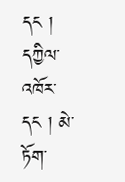དང ། དཀྱིལ་འཁོར་དང ། མེ་ཏོག་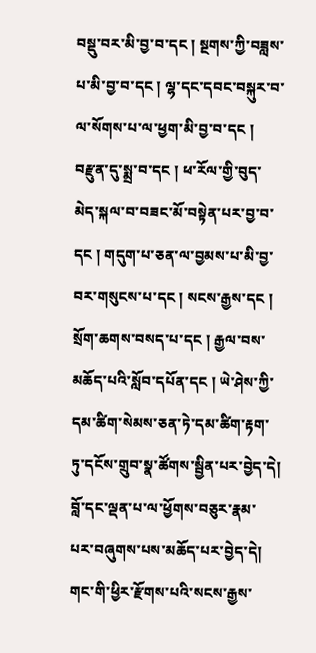བསྡུ་བར་མི་བྱ་བ་དང ། སྔགས་ཀྱི་བཟླས་པ་མི་བྱ་བ་དང ། ལྷ་དང་དབང་བསྐུར་བ་ལ་སོགས་པ་ལ་ཕྱག་མི་བྱ་བ་དང ། བརྫུན་དུ་སྨྲ་བ་དང ། ཕ་རོལ་གྱི་བུད་མེད་སྐལ་བ་བཟང་མོ་བསྟེན་པར་བྱ་བ་དང ། གདུག་པ་ཅན་ལ་བྱམས་པ་མི་བྱ་བར་གསུངས་པ་དང ། སངས་རྒྱས་དང ། སྲོག་ཆགས་བསད་པ་དང ། རྒྱལ་བས་མཆོད་པའི་སློབ་དཔོན་དང ། ཡེ་ཤེས་ཀྱི་དམ་ཚིག་སེམས་ཅན་ཏེ་དམ་ཚིག་རྟག་ཏུ་དངོས་གྲུབ་སྣ་ཚོགས་སྦྱིན་པར་བྱེད་དེ། བློ་དང་ལྡན་པ་ལ་ཕྱོགས་བཅུར་རྣམ་པར་བཞུགས་པས་མཆོད་པར་བྱེད་དེ། གང་གི་ཕྱིར་རྫོགས་པའི་སངས་རྒྱས་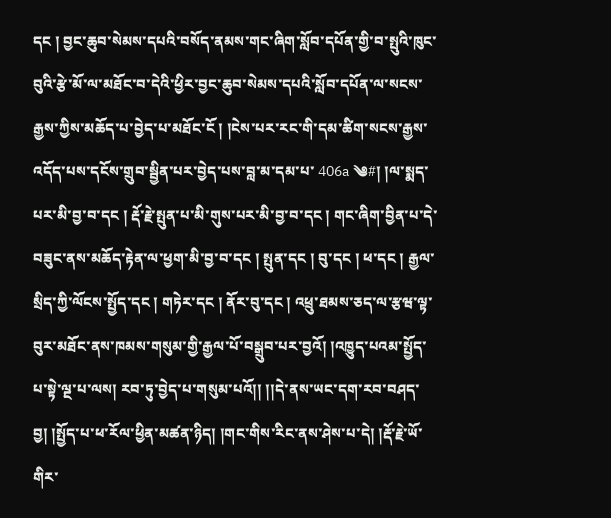དང ། བྱང་ཆུབ་སེམས་དཔའི་བསོད་ནམས་གང་ཞིག་སློབ་དཔོན་གྱི་བ་སྤུའི་ཁུང་བུའི་རྩེ་མོ་ལ་མཐོང་བ་དེའི་ཕྱིར་བྱང་ཆུབ་སེམས་དཔའི་སློབ་དཔོན་ལ་སངས་རྒྱས་ཀྱིས་མཆོད་པ་བྱེད་པ་མཐོང་ངོ ། །ངེས་པར་རང་གི་དམ་ཚིག་སངས་རྒྱས་འདོད་པས་དངོས་གྲུབ་སྦྱིན་པར་བྱེད་པས་བླ་མ་དམ་པ་ 406a ༄#། །ལ་སྨད་པར་མི་བྱ་བ་དང ། རྡོ་རྗེ་སྤུན་པ་མི་གུས་པར་མི་བྱ་བ་དང ། གང་ཞིག་བྱིན་པ་དེ་བཟུང་ནས་མཆོད་རྟེན་ལ་ཕྱག་མི་བྱ་བ་དང ། སྤུན་དང ། བུ་དང ། ཕ་དང ། རྒྱལ་སྲིད་ཀྱི་ལོངས་སྤྱོད་དང ། གཏེར་དང ། ནོར་བུ་དང ། འཕྲུ་ཐམས་ཅད་ལ་རྩཝ་ལྟ་བུར་མཐོང་ནས་ཁམས་གསུམ་གྱི་རྒྱལ་པོ་བསྒྲུབ་པར་བྱའོ། །འཁྱུད་པའམ་སྤྱོད་པ་སྟེ་ལྔ་པ་ལས། རབ་ཏུ་བྱེད་པ་གསུམ་པའོ།། །།དེ་ནས་ཡང་དག་རབ་བཤད་བྱ། །སྤྱོད་པ་ཕ་རོལ་ཕྱིན་མཚན་ཉིད། །གང་གིས་རིང་ནས་ཤེས་པ་དེ། །རྡོ་རྗེ་ཡོ་གིར་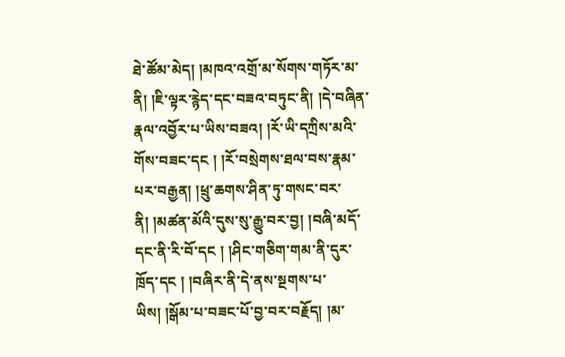ཐེ་ཚོམ་མེད། །མཁའ་འགྲོ་མ་སོགས་གཏོར་མ་ནི། །ཇི་ལྟར་རྙེད་དང་བཟའ་བཏུང་ནི། །དེ་བཞིན་རྣལ་འབྱོར་པ་ཡིས་བཟའ། །རོ་ཡི་དཀྲིས་མའི་གོས་བཟང་དང ། །རོ་བསྲེགས་ཐལ་བས་རྣམ་པར་བརྒྱན། །ཕྲུ་ཆགས་ཤིན་ཏུ་གསང་བར་ནི། །མཚན་མོའི་དུས་སུ་རྒྱུ་བར་བྱ། །བཞི་མདོ་དང་ནི་རི་བོ་དང ། །ཤིང་གཅིག་གམ་ནི་དུར་ཁྲོད་དང ། །བཞིར་ནི་དེ་ནས་སྔགས་པ་ཡིས། །སྒོམ་པ་བཟང་པོ་བྱ་བར་བརྗོད། །མ་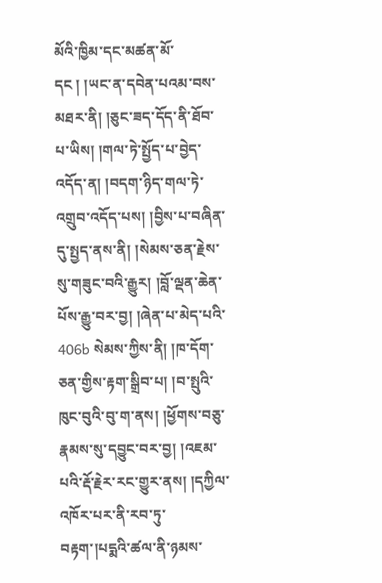མོའི་ཁྱིམ་དང་མཚན་མོ་དང ། །ཡང་ན་དབེན་པའམ་བས་མཐར་ནི། །ཅུང་ཟད་དོད་ནི་ཐོབ་པ་ཡིས། །གལ་ཏེ་སྤྱོད་པ་བྱེད་འདོད་ན། །བདག་ཉིད་གལ་ཏེ་འགྲུབ་འདོད་པས། །བྱིས་པ་བཞིན་དུ་སྤྱད་ནས་ནི། །སེམས་ཅན་རྗེས་སུ་གཟུང་བའི་རྒྱུར། །བློ་ལྡན་ཆེན་པོས་རྒྱུ་བར་བྱ། །ཞེན་པ་མེད་པའི་ 406b སེམས་ཀྱིས་ནི། །ཁ་དོག་ཅན་གྱིས་རྟག་སྒྲིབ་པ། །བ་སྤུའི་ཁུང་བུའི་བུ་ག་ནས། །ཕྱོགས་བཅུ་རྣམས་སུ་དབྱུང་བར་བྱ། །འཇམ་པའི་རྡོ་རྗེར་རང་གྱུར་ནས། །དཀྱིལ་འཁོར་པར་ནི་རབ་ཏུ་བརྟག་།པདྨའི་ཚལ་ནི་ཉམས་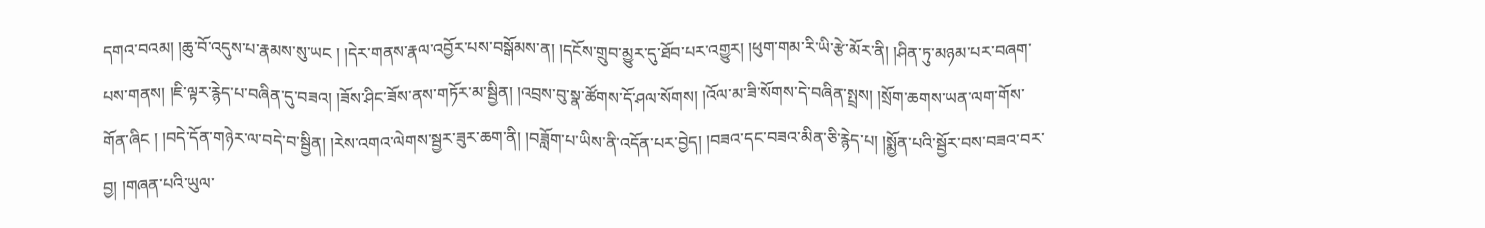དགའ་བའམ། །ཆུ་བོ་འདུས་པ་རྣམས་སུ་ཡང ། །དེར་གནས་རྣལ་འབྱོར་པས་བསྒོམས་ན། །དངོས་གྲུབ་མྱུར་དུ་ཐོབ་པར་འགྱུར། །ཕུག་གམ་རི་ཡི་རྩེ་མོར་ནི། །ཤིན་ཏུ་མཉམ་པར་བཞག་པས་གནས། །ཇི་ལྟར་རྙེད་པ་བཞིན་དུ་བཟའ། །ཟོས་ཤིང་ཟོས་ནས་གཏོར་མ་སྦྱིན། །འབྲས་བུ་སྣ་ཚོགས་དོ་ཤལ་སོགས། །འོལ་མ་ཟི་སོགས་དེ་བཞིན་སྤྲས། །སྲོག་ཆགས་ཡན་ལག་གོས་གོན་ཞིང ། །བདེ་དོན་གཉེར་ལ་བདེ་བ་སྦྱིན། །རེས་འགའ་ལེགས་སྦྱར་ཟུར་ཆག་ནི། །བཟློག་པ་ཡིས་ནི་འདོན་པར་བྱེད། །བཟའ་དང་བཟའ་མིན་ཅི་རྙེད་པ། །སྨྱོན་པའི་སྦྱོར་བས་བཟའ་བར་བྱ། །གཞན་པའི་ཡུལ་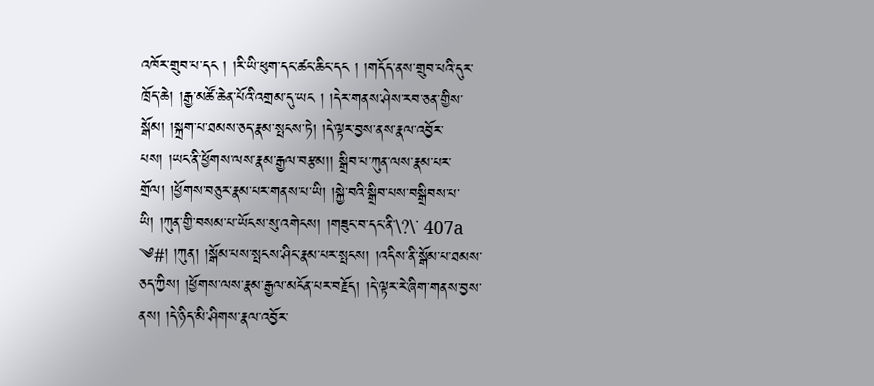འཁོར་གྲུབ་པ་དང ། །རི་ཡི་ཕུག་དང་ཚང་ཆིང་དང ། །གདོད་ནས་གྲུབ་པའི་དུར་ཁྲོད་ཆེ། །རྒྱ་མཚོ་ཆེན་པོའི་འགྲམ་དུ་ཡང ། །དེར་གནས་ཤེས་རབ་ཅན་གྱིས་སྒོམ། །སྐྲག་པ་ཐམས་ཅད་རྣམ་སྤངས་ཏེ། །དེ་ལྟར་བྱས་ནས་རྣལ་འབྱོར་པས། །ཡང་ནི་ཕྱོགས་ལས་རྣམ་རྒྱལ་བརྩམ།། སྒྲིབ་པ་ཀུན་ལས་རྣམ་པར་གྲོལ། །ཕྱོགས་བཅུར་རྣམ་པར་གནས་པ་ཡི། །སྐྱེ་བའི་སྒྲིབ་པས་བསྒྲིབས་པ་ཡི། །ཀུན་གྱི་བསམ་པ་ཡོངས་སུ་འགེངས། །གཟུང་བ་དང་ནི་\?\་ 407a ༄#། །ཀུན། །སྒོམ་པས་སྤངས་ཤིང་རྣམ་པར་སྤངས། །འདིས་ནི་སྒོམ་པ་ཐམས་ཅད་ཀྱིས། །ཕྱོགས་ལས་རྣམ་རྒྱལ་མངོན་པར་བརྗོད། །དེ་ལྟར་རེ་ཞིག་གནས་བྱས་ནས། །དེ་ཉིད་མི་ཤིགས་རྣལ་འབྱོར་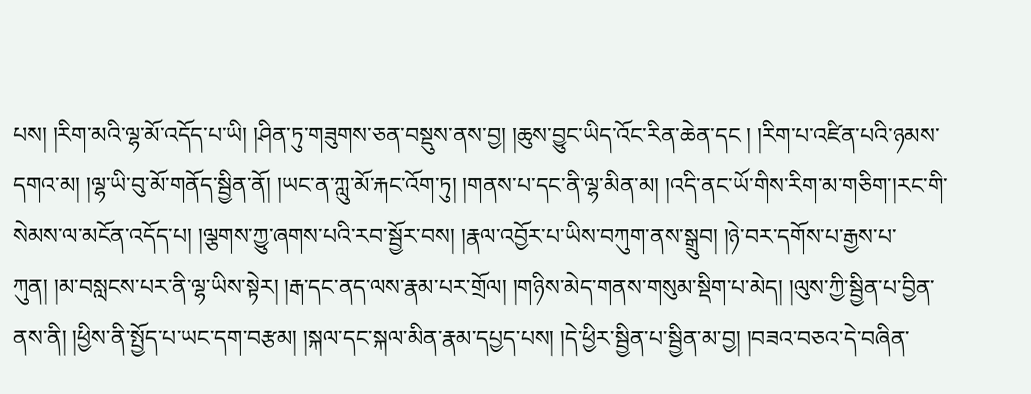པས། །རིག་མའི་ལྷ་མོ་འདོད་པ་ཡི། །ཤིན་ཏུ་གཟུགས་ཅན་བསྡུས་ནས་བྱ། །ཆུས་བྱུང་ཡིད་འོང་རིན་ཆེན་དང ། །རིག་པ་འཛིན་པའི་ཉམས་དགའ་མ། །ལྷ་ཡི་བུ་མོ་གནོད་སྦྱིན་ནོ། །ཡང་ན་ཀླུ་མོ་རྐང་འོག་ཏུ། །གནས་པ་དང་ནི་ལྷ་མིན་མ། །འདི་ནང་ཡོ་གིས་རིག་མ་གཅིག་།རང་གི་སེམས་ལ་མངོན་འདོད་པ། །ལྕགས་ཀྱུ་ཞགས་པའི་རབ་སྦྱོར་བས། །རྣལ་འབྱོར་པ་ཡིས་བཀུག་ནས་སྒྲུབ། །ཉེ་བར་དགོས་པ་རྒྱས་པ་ཀུན། །མ་བསླངས་པར་ནི་ལྷ་ཡིས་སྟེར། །རྒ་དང་ནད་ལས་རྣམ་པར་གྲོལ། །གཉིས་མེད་གནས་གསུམ་སྡིག་པ་མེད། །ལུས་ཀྱི་སྦྱིན་པ་བྱིན་ནས་ནི། །ཕྱིས་ནི་སྤྱོད་པ་ཡང་དག་བརྩམ། །སྐལ་དང་སྐལ་མིན་རྣམ་དཔྱད་པས། །དེ་ཕྱིར་སྦྱིན་པ་སྦྱིན་མ་བྱ། །བཟའ་བཅའ་དེ་བཞིན་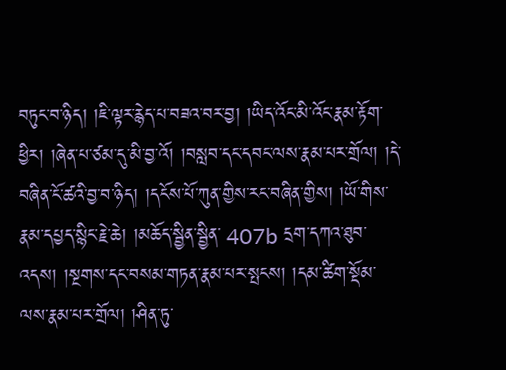བཏུང་བ་ཉིད། །ཇི་ལྟར་རྙེད་པ་བཟའ་བར་བྱ། །ཡིད་འོང་མི་འོང་རྣམ་རྟོག་ཕྱིར། །ཞེན་པ་ཙམ་དུ་མི་བྱ་འོ། །བསླབ་དང་དབང་ལས་རྣམ་པར་གྲོལ། །དེ་བཞིན་ངོ་ཚའི་བྱ་བ་ཉིད། །དངོས་པོ་ཀུན་གྱིས་རང་བཞིན་གྱིས། །ཡོ་གིས་རྣམ་དཔྱད་སྙིང་རྗེ་ཆེ། །མཆོད་སྦྱིན་སྦྱིན་ 407b དྲག་དཀའ་ཐུབ་འདས། །སྔགས་དང་བསམ་གཏན་རྣམ་པར་སྤངས། །དམ་ཚིག་སྡོམ་ལས་རྣམ་པར་གྲོལ། །ཤིན་ཏུ་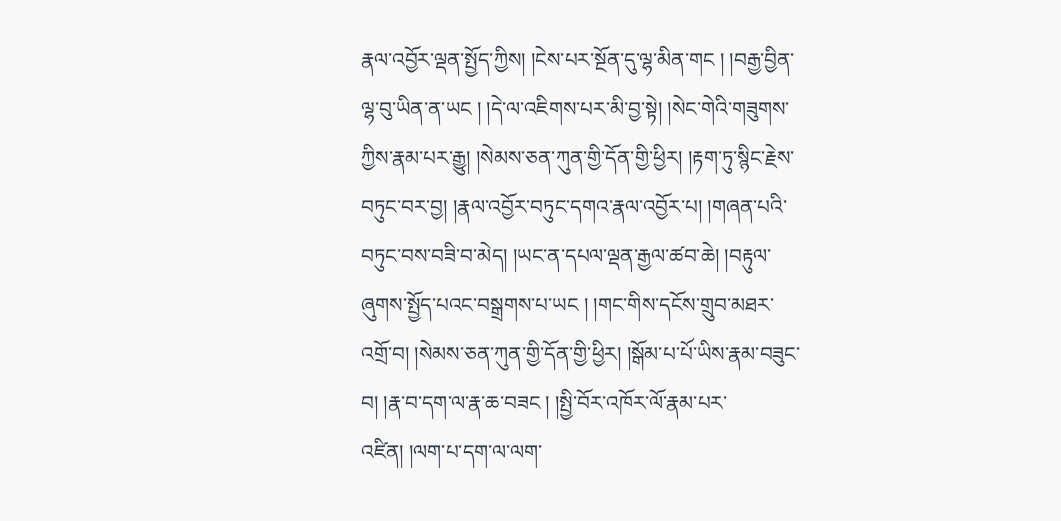རྣལ་འབྱོར་ལྡན་སྤྱོད་ཀྱིས། །ངེས་པར་སྔོན་དུ་ལྷ་མིན་གང ། །བརྒྱ་བྱིན་ལྷ་བུ་ཡིན་ན་ཡང ། །དེ་ལ་འཇིགས་པར་མི་བྱ་སྟེ། །སེང་གེའི་གཟུགས་ཀྱིས་རྣམ་པར་རྒྱུ། །སེམས་ཅན་ཀུན་གྱི་དོན་གྱི་ཕྱིར། །རྟག་ཏུ་སྙིང་རྗེས་བཏུང་བར་བྱ། །རྣལ་འབྱོར་བཏུང་དགའ་རྣལ་འབྱོར་པ། །གཞན་པའི་བཏུང་བས་བཟི་བ་མེད། །ཡང་ན་དཔལ་ལྡན་རྒྱལ་ཚབ་ཆེ། །བརྟུལ་ཞུགས་སྤྱོད་པའང་བསྒྲགས་པ་ཡང ། །གང་གིས་དངོས་གྲུབ་མཐར་འགྲོ་བ། །སེམས་ཅན་ཀུན་གྱི་དོན་གྱི་ཕྱིར། །སྒོམ་པ་པོ་ཡིས་རྣམ་བཟུང་བ། །རྣ་བ་དག་ལ་རྣ་ཆ་བཟང ། །སྤྱི་བོར་འཁོར་ལོ་རྣམ་པར་འཛིན། །ལག་པ་དག་ལ་ལག་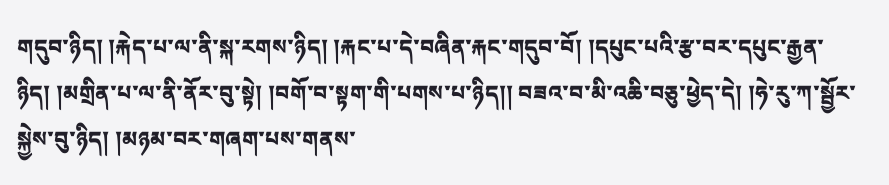གདུབ་ཉིད། །རྐེད་པ་ལ་ནི་སྐ་རགས་ཉིད། །རྐང་པ་དེ་བཞིན་རྐང་གདུབ་བོ། །དཔུང་པའི་རྩ་བར་དཔུང་རྒྱན་ཉིད། །མགྲིན་པ་ལ་ནི་ནོར་བུ་སྟེ། །བགོ་བ་སྟག་གི་པགས་པ་ཉིད།། བཟའ་བ་མི་འཆི་བཅུ་ཕྱེད་དེ། །ཧེ་རུ་ཀ་སྦྱོར་སྐྱེས་བུ་ཉིད། །མཉམ་བར་གཞག་པས་གནས་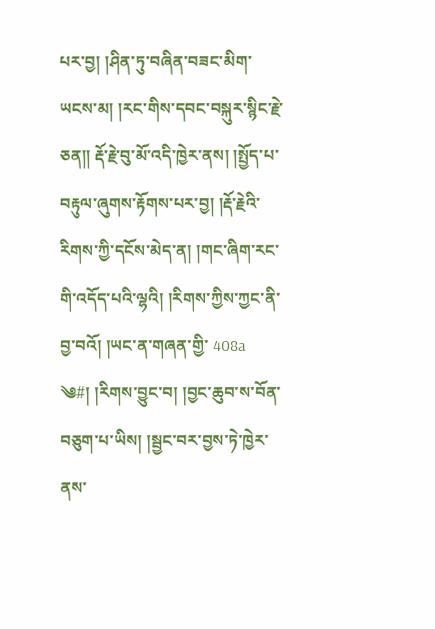པར་བྱ། །ཤིན་ཏུ་བཞིན་བཟང་མིག་ཡངས་མ། །རང་གིས་དབང་བསྐུར་སྙིང་རྗེ་ཅན།། རྡོ་རྗེ་བུ་མོ་འདི་ཁྱེར་ནས། །སྤྱོད་པ་བརྟུལ་ཞུགས་རྟོགས་པར་བྱ། །རྡོ་རྗེའི་རིགས་ཀྱི་དངོས་མེད་ན། །གང་ཞིག་རང་གི་འདོད་པའི་ལྷའི། །རིགས་ཀྱིས་ཀྱང་ནི་བྱ་བའོ། །ཡང་ན་གཞན་གྱི་ 408a ༄#། །རིགས་བྱུང་བ། །བྱང་ཆུབ་ས་བོན་བཅུག་པ་ཡིས། །སྦྱང་བར་བྱས་ཏེ་ཁྱེར་ནས་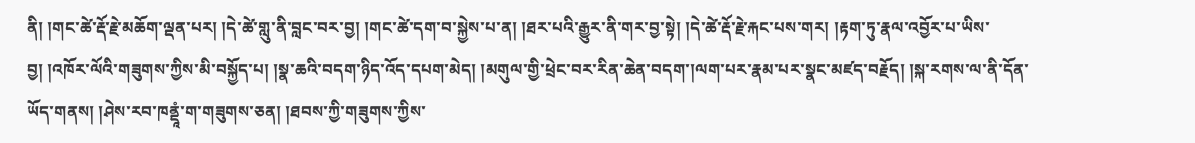ནི། །གང་ཚེ་རྡོ་རྗེ་མཆོག་ལྡན་པར། །དེ་ཚེ་གླུ་ནི་བླང་བར་བྱ། །གང་ཚེ་དག་བ་སྐྱེས་པ་ན། །ཐར་པའི་རྒྱུར་ནི་གར་བྱ་སྟེ། །དེ་ཚེ་རྡོ་རྗེ་རྐང་པས་གར། །རྟག་ཏུ་རྣལ་འབྱོར་པ་ཡིས་བྱ། །འཁོར་ལོའི་གཟུགས་ཀྱིས་མི་བསྐྱོད་པ། །སྣ་ཆའི་བདག་ཉིད་འོད་དཔག་མེད། །མགུལ་གྱི་ཕྲེང་བར་རིན་ཆེན་བདག་།ལག་པར་རྣམ་པར་སྣང་མཛད་བརྗོད། །སྐ་རགས་ལ་ནི་དོན་ཡོད་གནས། །ཤེས་རབ་ཁནྡཱཾ་ག་གཟུགས་ཅན། །ཐབས་ཀྱི་གཟུགས་ཀྱིས་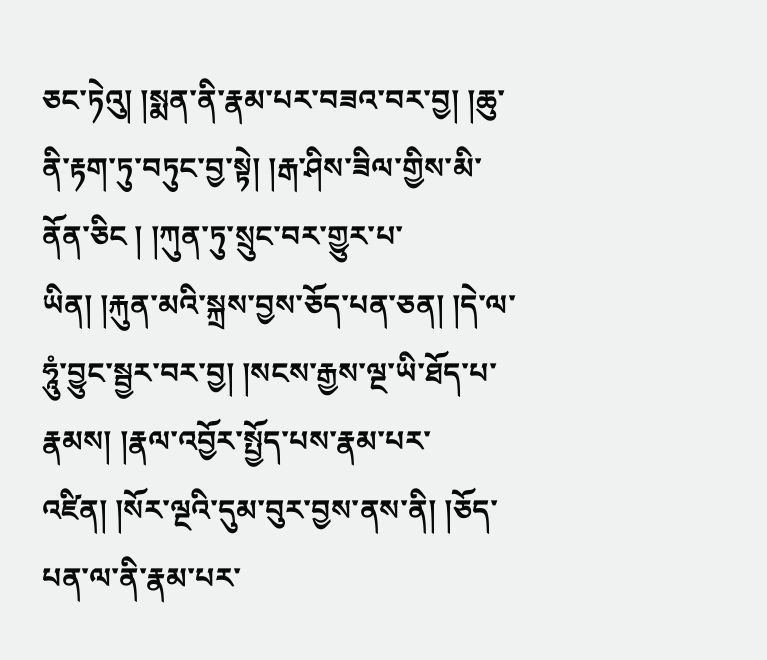ཅང་ཏེའུ། །སྨན་ནི་རྣམ་པར་བཟའ་བར་བྱ། །ཆུ་ནི་རྟག་ཏུ་བཏུང་བྱ་སྟེ། །རྒ་ཤིས་ཟིལ་གྱིས་མི་ནོན་ཅིང ། །ཀུན་ཏུ་སྲུང་བར་གྱུར་པ་ཡིན། །རྐུན་མའི་སྐྲས་བྱས་ཅོད་པན་ཅན། །དེ་ལ་ཧཱུཾ་བྱུང་སྦྱར་བར་བྱ། །སངས་རྒྱས་ལྔ་ཡི་ཐོད་པ་རྣམས། །རྣལ་འབྱོར་སྤྱོད་པས་རྣམ་པར་འཛིན། །སོར་ལྔའི་དུམ་བུར་བྱས་ནས་ནི། །ཅོད་པན་ལ་ནི་རྣམ་པར་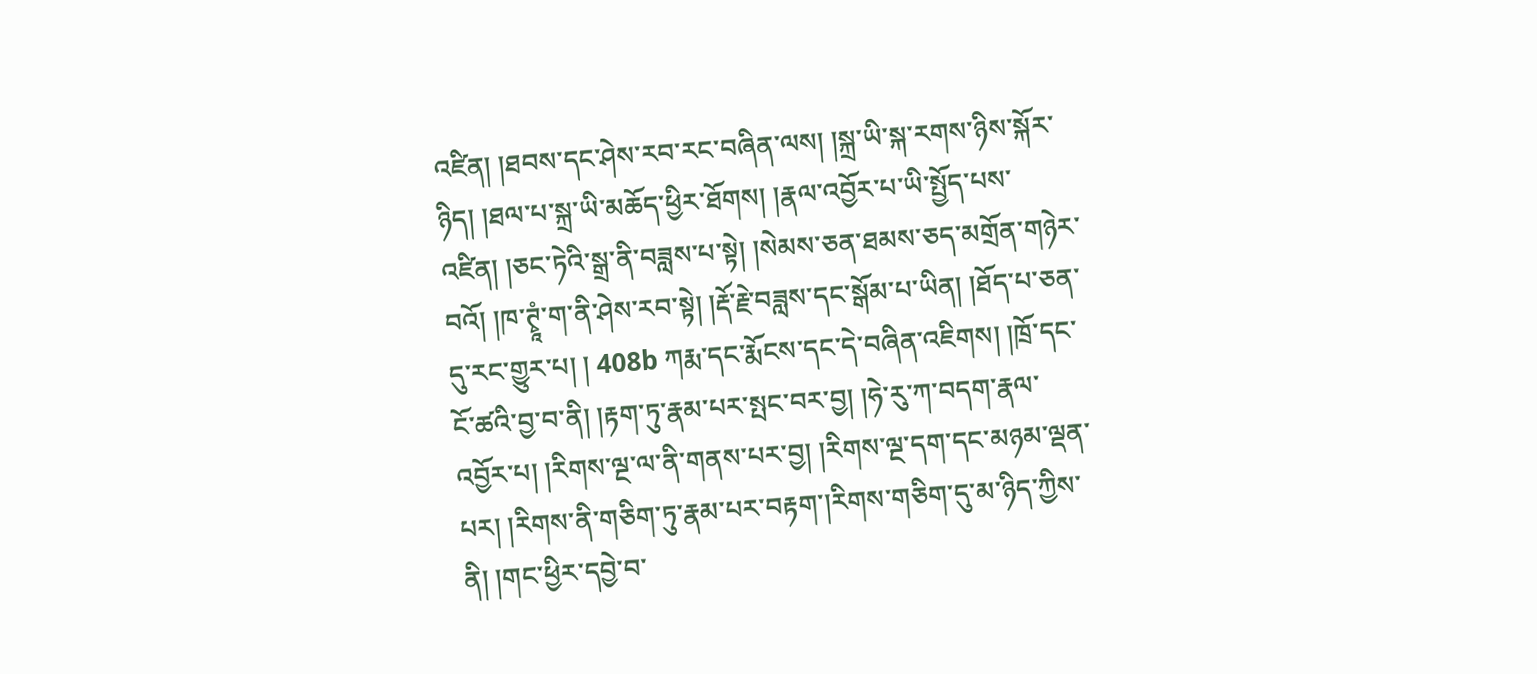འཛིན། །ཐབས་དང་ཤེས་རབ་རང་བཞིན་ལས། །སྐྲ་ཡི་སྐ་རགས་ཉིས་སྐོར་ཉིད། །ཐལ་པ་སྐྲ་ཡི་མཆོད་ཕྱིར་ཐོགས། །རྣལ་འབྱོར་པ་ཡི་སྤྱོད་པས་འཛིན། །ཅང་ཏེའི་སྒྲ་ནི་བཟླས་པ་སྟེ། །སེམས་ཅན་ཐམས་ཅད་མགྲོན་གཉེར་བའོ། །ཁ་ཊྭཱཾ་ག་ནི་ཤེས་རབ་སྟེ། །རྡོ་རྗེ་བཟླས་དང་སྒོམ་པ་ཡིན། །ཐོད་པ་ཅན་དུ་རང་གྱུར་པ། ། 408b ཀརྨ་དང་རྨོངས་དང་དེ་བཞིན་འཇིགས། །ཁྲོ་དང་ངོ་ཚའི་བྱ་བ་ནི། །རྟག་ཏུ་རྣམ་པར་སྤང་བར་བྱ། །ཧེ་རུ་ཀ་བདག་རྣལ་འབྱོར་པ། །རིགས་ལྔ་ལ་ནི་གནས་པར་བྱ། །རིགས་ལྔ་དག་དང་མཉམ་ལྡན་པར། །རིགས་ནི་གཅིག་ཏུ་རྣམ་པར་བརྟག་།རིགས་གཅིག་དུ་མ་ཉིད་ཀྱིས་ནི། །གང་ཕྱིར་དབྱེ་བ་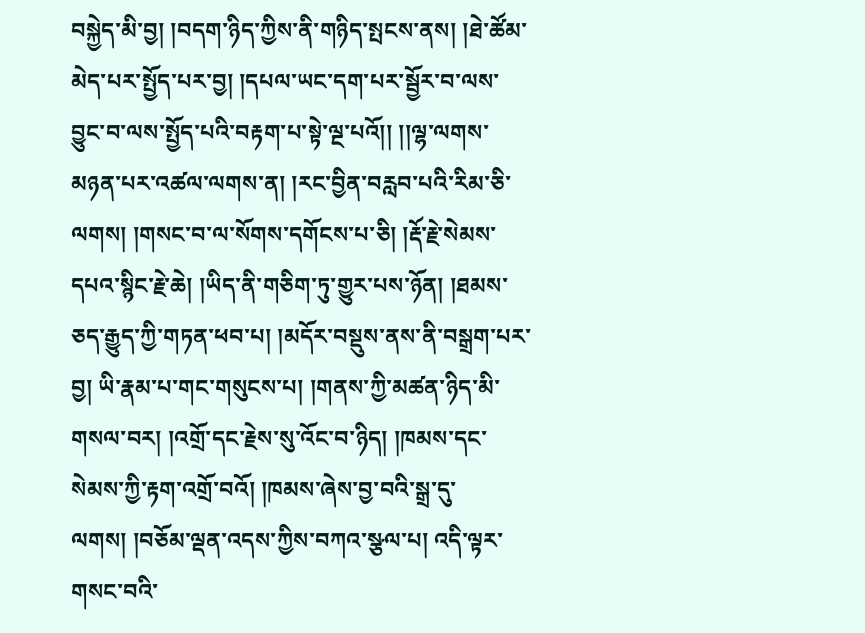བསྐྱེད་མི་བྱ། །བདག་ཉིད་ཀྱིས་ནི་གཉིད་སྤངས་ནས། །ཐེ་ཚོམ་མེད་པར་སྤྱོད་པར་བྱ། །དཔལ་ཡང་དག་པར་སྦྱོར་བ་ལས་བྱུང་བ་ལས་སྤྱོད་པའི་བརྟག་པ་སྟེ་ལྔ་པའོ།། །།ལྷ་ལགས་མཉན་པར་འཚལ་ལགས་ན། །རང་བྱིན་བརླབ་པའི་རིམ་ཅི་ལགས། །གསང་བ་ལ་སོགས་དགོངས་པ་ཅི། །རྡོ་རྗེ་སེམས་དཔའ་སྙིང་རྗེ་ཆེ། །ཡིད་ནི་གཅིག་ཏུ་གྱུར་པས་ཉོན། །ཐམས་ཅད་རྒྱུད་ཀྱི་གཏན་ཕབ་པ། །མདོར་བསྡུས་ནས་ནི་བསྒྲག་པར་བྱ། ཡི་རྣམ་པ་གང་གསུངས་པ། །གནས་ཀྱི་མཚན་ཉིད་མི་གསལ་བར། །འགྲོ་དང་རྗེས་སུ་འོང་བ་ཉིད། །ཁམས་དང་སེམས་ཀྱི་རྟག་འགྲོ་བའོ། །ཁམས་ཞེས་བྱ་བའི་སྒྲ་དུ་ལགས། །བཅོམ་ལྡན་འདས་ཀྱིས་བཀའ་སྩལ་པ། འདི་ལྟར་གསང་བའི་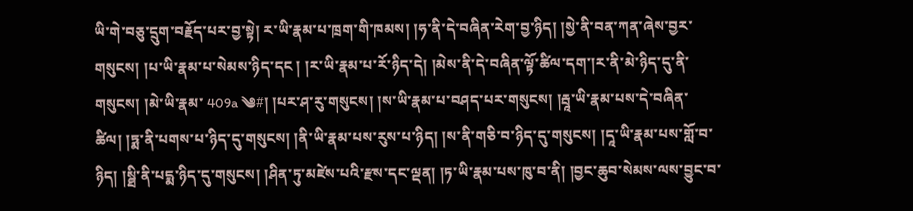ཡི་གེ་བཅུ་དྲུག་བརྗོད་པར་བྱ་སྟེ། ར་ཡི་རྣམ་པ་ཁྲག་གི་ཁམས། །ཧ་ནི་དེ་བཞིན་རེག་བྱ་ཉིད། །སྱེ་ནི་བན་ཀན་ཞེས་བྱར་གསུངས། །པ་ཡི་རྣམ་པ་སེམས་ཉིད་དང ། །ར་ཡི་རྣམ་པ་རོ་ཉིད་དེ། །མེས་ནི་དེ་བཞིན་ལྟོ་ཚིལ་དག་།ར་ནི་མེ་ཉིད་དུ་ནི་གསུངས། །མེ་ཡི་རྣམ་ 409a ༄#། །པར་ཤ་རུ་གསུངས། །ས་ཡི་རྣམ་པ་བཤད་པར་གསུངས། །རྦཱ་ཡི་རྣམ་པས་དེ་བཞིན་ཚིལ། །ཏྨ་ནི་པགས་པ་ཉིད་དུ་གསུངས། །ནི་ཡི་རྣམ་པས་རུས་པ་ཉིད། །ས་ནི་གཅི་བ་ཉིད་དུ་གསུངས། །དཱ་ཡི་རྣམ་པས་གློ་བ་ཉིད། །སྠི་ནི་པདྨ་ཉིད་དུ་གསུངས། །ཤིན་ཏུ་མཛེས་པའི་རྫས་དང་ལྡན། །ཏ་ཡི་རྣམ་པས་ཁུ་བ་ནི། །བྱང་ཆུབ་སེམས་ལས་བྱུང་བ་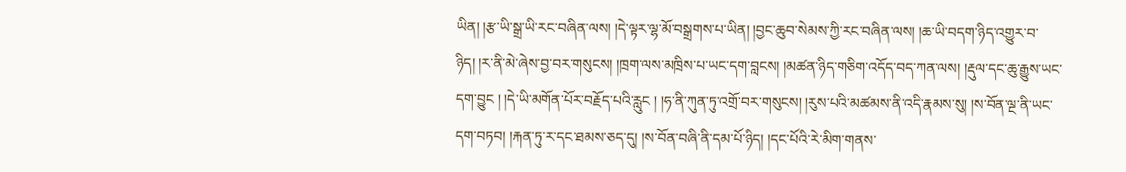ཡིན། །རྩ་ཡི་སྒྲ་ཡི་རང་བཞིན་ལས། །དེ་ལྟར་ལྷ་མོ་བསྒྲགས་པ་ཡིན། །བྱང་ཆུབ་སེམས་ཀྱི་རང་བཞིན་ལས། །ཆ་ཡི་བདག་ཉིད་འགྱུར་བ་ཉིད། །ར་ནི་མེ་ཞེས་བྱ་བར་གསུངས། །ཁྲག་ལས་མཁྲིས་པ་ཡང་དག་བླངས། །མཚན་ཉིད་གཅིག་འདོད་བད་ཀན་ལས། །རྡུལ་དང་ཆུ་རྒྱུས་ཡང་དག་བྱུང ། །དེ་ཡི་མགོན་པོར་བརྗོད་པའི་རླུང ། །ཧ་ནི་ཀུན་ཏུ་འགྲོ་བར་གསུངས། །རུས་པའི་མཚམས་ནི་འདི་རྣམས་སུ། །ས་བོན་ལྔ་ནི་ཡང་དག་བཏབ། །རྐན་ཏུ་ར་དང་ཐམས་ཅད་དུ། །ས་བོན་བཞི་ནི་དམ་པོ་ཉིད། །དང་པོའི་རེ་མིག་གནས་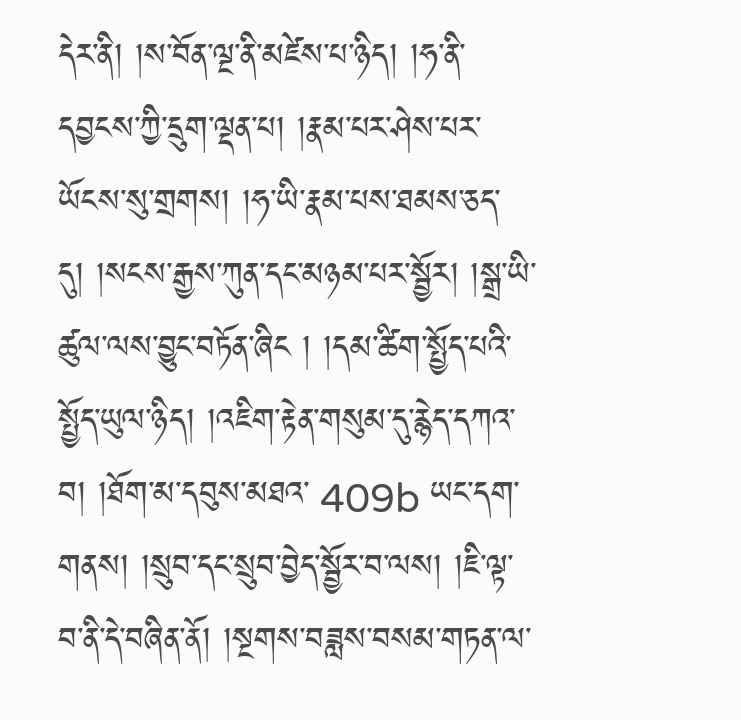དེར་ནི། །ས་བོན་ལྔ་ནི་མཛེས་པ་ཉིད། །ཧ་ནི་དབྱངས་ཀྱི་དྲུག་ལྡན་པ། །རྣམ་པར་ཤེས་པར་ཡོངས་སུ་གྲགས། །ཧ་ཡི་རྣམ་པས་ཐམས་ཅད་དུ། །སངས་རྒྱས་ཀུན་དང་མཉམ་པར་སྦྱོར། །སྒྲ་ཡི་ཚུལ་ལས་བྱུང་བཏོན་ཞིང ། །དམ་ཚིག་སྤྱོད་པའི་སྤྱོད་ཡུལ་ཉིད། །འཇིག་རྟེན་གསུམ་དུ་རྙེད་དཀའ་བ། །ཐོག་མ་དབུས་མཐའ་ 409b ཡང་དག་གནས། །སྲུབ་དང་སྲུབ་བྱེད་སྦྱོར་བ་ལས། །ཇི་ལྟ་བ་ནི་དེ་བཞིན་ནོ། །སྔགས་བཟླས་བསམ་གཏན་ལ་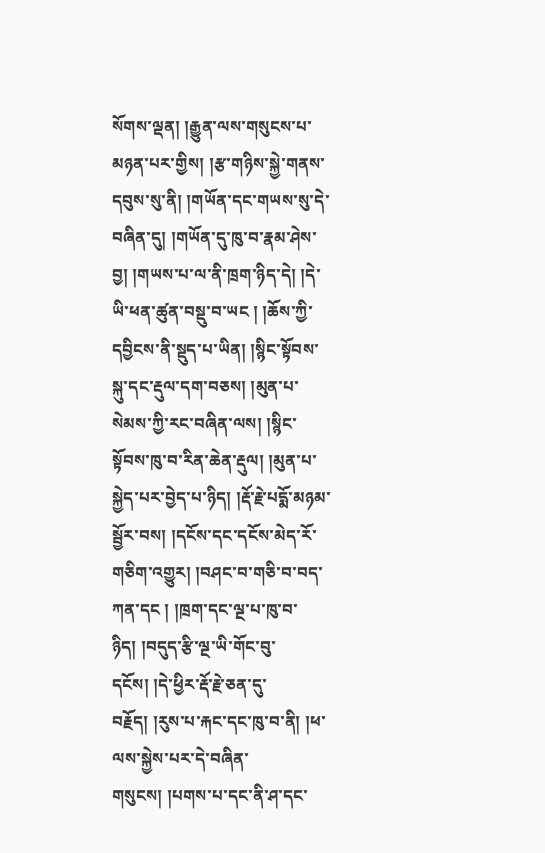སོགས་ལྡན། །རྒྱུན་ལས་གསུངས་པ་མཉན་པར་གྱིས། །རྩ་གཉིས་སྐྱེ་གནས་དབུས་སུ་ནི། །གཡོན་དང་གཡས་སུ་དེ་བཞིན་དུ། །གཡོན་དུ་ཁུ་བ་རྣམ་ཤེས་བྱ། །གཡས་པ་ལ་ནི་ཁྲག་ཉིད་དེ། །དེ་ཡི་ཕན་ཚུན་བསྡུ་བ་ཡང ། །ཆོས་ཀྱི་དབྱིངས་ནི་སྡུད་པ་ཡིན། །སྙིང་སྟོབས་སྐུ་དང་རྡུལ་དག་བཅས། །མུན་པ་སེམས་ཀྱི་རང་བཞིན་ལས། །སྙིང་སྟོབས་ཁུ་བ་རིན་ཆེན་རྡུལ། །མུན་པ་སྐྱེད་པར་བྱེད་པ་ཉིད། །རྡོ་རྗེ་པདྨོ་མཉམ་སྦྱོར་བས། །དངོས་དང་དངོས་མེད་རོ་གཅིག་འགྱུར། །བཤང་བ་གཅི་བ་བད་ཀན་དང ། །ཁྲག་དང་ལྔ་པ་ཁུ་བ་ཉིད། །བདུད་རྩི་ལྔ་ཡི་གོང་བུ་དངོས། །དེ་ཕྱིར་རྡོ་རྗེ་ཅན་དུ་བརྗོད། །རུས་པ་རྐང་དང་ཁུ་བ་ནི། །ཕ་ལས་སྐྱེས་པར་དེ་བཞིན་གསུངས། །པགས་པ་དང་ནི་ཤ་དང་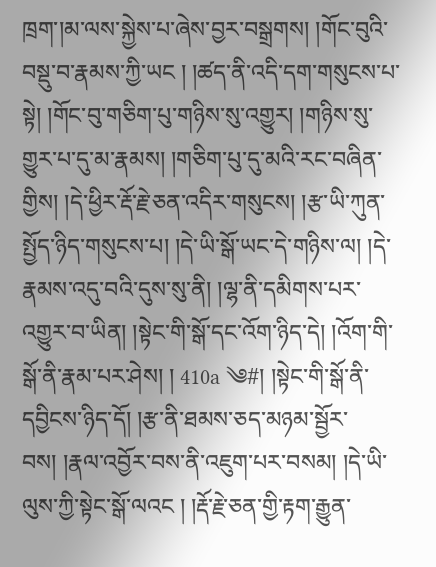ཁྲག་།མ་ལས་སྐྱེས་པ་ཞེས་བྱར་བསྒྲགས། །གོང་བུའི་བསྡུ་བ་རྣམས་ཀྱི་ཡང ། །ཚད་ནི་འདི་དག་གསུངས་པ་སྟེ། །གོང་བུ་གཅིག་པུ་གཉིས་སུ་འགྱུར། །གཉིས་སུ་གྱུར་པ་དུ་མ་རྣམས། །གཅིག་པུ་དུ་མའི་རང་བཞིན་གྱིས། །དེ་ཕྱིར་རྡོ་རྗེ་ཅན་འདིར་གསུངས། །རྩ་ཡི་ཀུན་སྤྱོད་ཉིད་གསུངས་པ། །དེ་ཡི་སྒོ་ཡང་དེ་གཉིས་ལ། །དེ་རྣམས་འདུ་བའི་དུས་སུ་ནི། །ལྷ་ནི་དམིགས་པར་འགྱུར་བ་ཡིན། །སྟེང་གི་སྒོ་དང་འོག་ཉིད་དེ། །འོག་གི་སྒོ་ནི་རྣམ་པར་ཤེས། ། 410a ༄#། །སྟེང་གི་སྒོ་ནི་དབྱིངས་ཉིད་དོ། །རྩ་ནི་ཐམས་ཅད་མཉམ་སྦྱོར་བས། །རྣལ་འབྱོར་བས་ནི་འཇུག་པར་བསམ། །དེ་ཡི་ལུས་ཀྱི་སྟེང་སྒོ་ལའང ། །རྡོ་རྗེ་ཅན་གྱི་རྟག་རྒྱུན་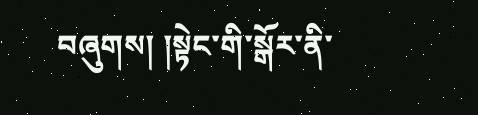བཞུགས། །སྟེང་གི་སྒོར་ནི་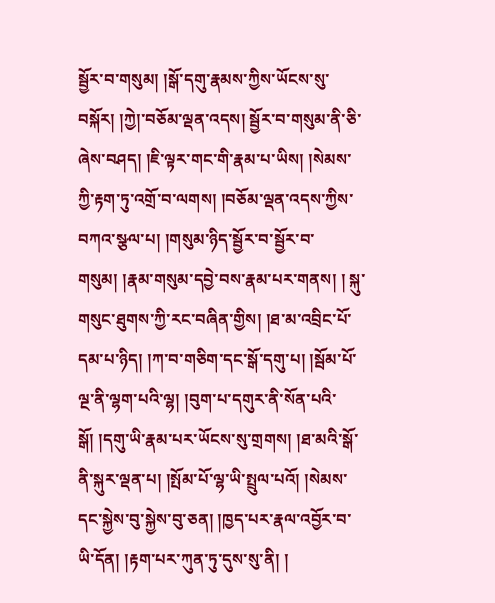སྦྱོར་བ་གསུམ། །སྒོ་དགུ་རྣམས་ཀྱིས་ཡོངས་སུ་བསྐོར། །ཀྱེ།་བཅོམ་ལྡན་འདས། སྦྱོར་བ་གསུམ་ནི་ཅི་ཞེས་བཤད། །ཇི་ལྟར་གང་གི་རྣམ་པ་ཡིས། །སེམས་ཀྱི་རྟག་ཏུ་འགྲོ་བ་ལགས། །བཅོམ་ལྡན་འདས་ཀྱིས་བཀའ་སྩལ་པ། །གསུམ་ཉིད་སྦྱོར་བ་སྦྱོར་བ་གསུམ། །རྣམ་གསུམ་དབྱེ་བས་རྣམ་པར་གནས། ། སྐུ་གསུང་ཐུགས་ཀྱི་རང་བཞིན་གྱིས། །ཐ་མ་འབྲིང་པོ་དམ་པ་ཉིད། །ཀ་བ་གཅིག་དང་སྒོ་དགུ་པ། །སྦོམ་པོ་ལྔ་ནི་ལྷག་པའི་ལྷ། །བུག་པ་དགུར་ནི་སོན་པའི་སྒོ། །དགུ་ཡི་རྣམ་པར་ཡོངས་སུ་གྲགས། །ཐ་མའི་སྒོ་ནི་སྐུར་ལྡན་པ། །སྤོམ་པོ་ལྷ་ཡི་སྤྲུལ་པའོ། །སེམས་དང་སྐྱེས་བུ་སྐྱེས་བུ་ཅན། །ཁྱད་པར་རྣལ་འབྱོར་བ་ཡི་དོན། །རྟག་པར་ཀུན་ཏུ་དུས་སུ་ནི། །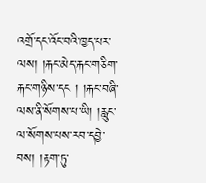འགྲོ་དང་འོང་བའི་ཁྱད་པར་ལས། །རྐང་མེད་རྐང་གཅིག་རྐང་གཉིས་དང ། །རྐང་བཞི་ལས་ནི་སོགས་པ་ཡི། །རླུང་ལ་སོགས་པས་རབ་དབྱེ་བས། །རྟག་ཏུ་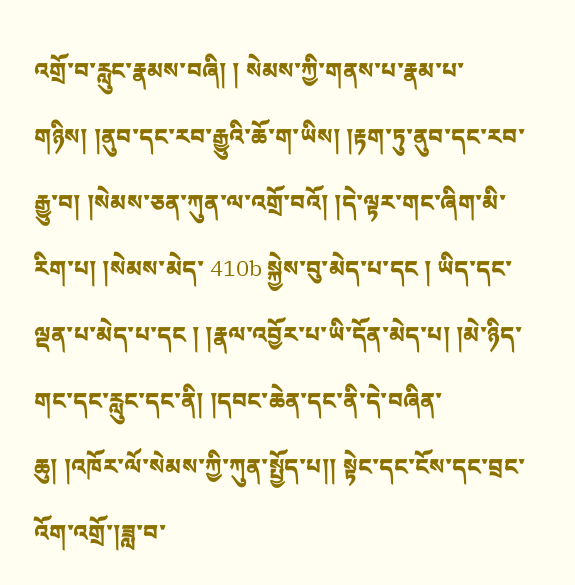འགྲོ་བ་རླུང་རྣམས་བཞི། ། སེམས་ཀྱི་གནས་པ་རྣམ་པ་གཉིས། །ནུབ་དང་རབ་རྒྱུའི་ཆོ་ག་ཡིས། །རྟག་ཏུ་ནུབ་དང་རབ་རྒྱུ་བ། །སེམས་ཅན་ཀུན་ལ་འགྲོ་བའོ། །དེ་ལྟར་གང་ཞིག་མི་རིག་པ། །སེམས་མེད་ 410b སྐྱེས་བུ་མེད་པ་དང ། ཡིད་དང་ལྡན་པ་མེད་པ་དང ། །རྣལ་འབྱོར་པ་ཡི་དོན་མེད་པ། །མེ་ཉིད་གང་དང་རླུང་དང་ནི། །དབང་ཆེན་དང་ནི་དེ་བཞིན་ཆུ། །འཁོར་ལོ་སེམས་ཀྱི་ཀུན་སྤྱོད་པ།། སྟེང་དང་ངོས་དང་བྲང་འོག་འགྲོ་།ཟླ་བ་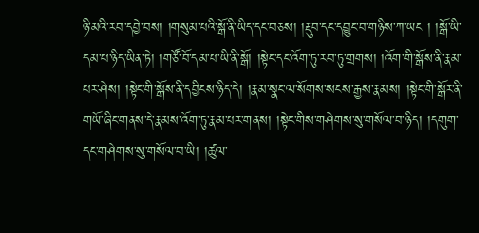ཉི་མའི་རབ་དབྱེ་བས། །གསུམ་པའི་སྒོ་ནི་ཡིད་དང་བཅས། །རྡུབ་དང་དབྱུང་བ་གཉིས་ཀ་ཡང ། །སྒོ་ཡི་དམ་པ་ཉིད་ཡིན་ཏེ། །གཙོ་བོ་དམ་པ་ཡི་ནི་སྒོ། །སྟེང་དང་འོག་ཏུ་རབ་ཏུ་གྲགས། །འོག་གི་སྒོས་ནི་རྣམ་པར་ཤེས། །སྟེང་གི་སྒོས་ནི་དབྱིངས་ཉིད་དེ། །རྣམ་སྣང་ལ་སོགས་སངས་རྒྱས་རྣམས། །སྟེང་གི་སྒོར་ནི་གཡོ་ཞིང་གནས་དེ་རྣམས་འོག་ཏུ་རྣམ་པར་གནས། །སྟེང་གིས་གཤེགས་སུ་གསོལ་བ་ཉིད། །དགུག་དང་གཤེགས་སུ་གསོལ་བ་ཡི། །ཚུལ་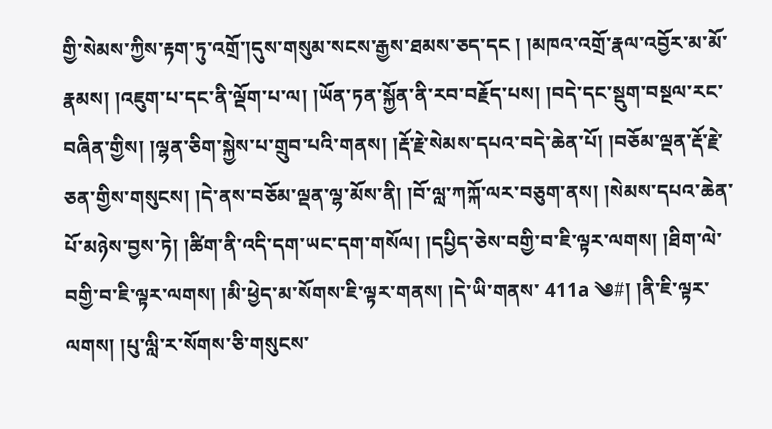གྱི་སེམས་ཀྱིས་རྟག་ཏུ་འགྲོ་།དུས་གསུམ་སངས་རྒྱས་ཐམས་ཅད་དང ། །མཁའ་འགྲོ་རྣལ་འབྱོར་མ་མོ་རྣམས། །འཇུག་པ་དང་ནི་ལྡོག་པ་ལ། །ཡོན་ཏན་སྐྱོན་ནི་རབ་བརྗོད་པས། །བདེ་དང་སྡུག་བསྔལ་རང་བཞིན་གྱིས། །ལྷན་ཅིག་སྐྱེས་པ་གྲུབ་པའི་གནས། །རྡོ་རྗེ་སེམས་དཔའ་བདེ་ཆེན་པོ། །བཅོམ་ལྡན་རྡོ་རྗེ་ཅན་གྱིས་གསུངས། །དེ་ནས་བཅོམ་ལྡན་ལྷ་མོས་ནི། །བོ་ལླ་ཀཀྐོ་ལར་བཅུག་ནས། །སེམས་དཔའ་ཆེན་པོ་མཉེས་བྱས་ཏེ། །ཚིག་ནི་འདི་དག་ཡང་དག་གསོལ། །དཔྱིད་ཅེས་བགྱི་བ་ཇི་ལྟར་ལགས། །ཐིག་ལེ་བགྱི་བ་ཇི་ལྟར་ལགས། །མི་ཕྱེད་མ་སོགས་ཇི་ལྟར་གནས། །དེ་ཡི་གནས་ 411a ༄#། །ནི་ཇི་ལྟར་ལགས། །པུ་ལླི་ར་སོགས་ཅི་གསུངས་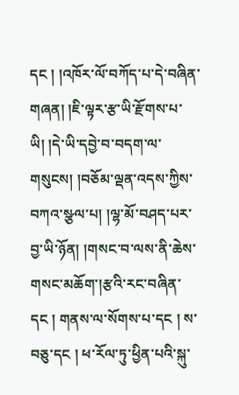དང ། །འཁོར་ལོ་བཀོད་པ་དེ་བཞིན་གཞན། །ཇི་ལྟར་རྩ་ཡི་རྫོགས་པ་ཡི། །དེ་ཡི་དབྱེ་བ་བདག་ལ་གསུངས། །བཅོམ་ལྡན་འདས་ཀྱིས་བཀའ་སྩལ་པ། །ལྷ་མོ་བཤད་པར་བྱ་ཡི་ཉོན། །གསང་བ་ལས་ནི་ཆེས་གསང་མཆོག་།རྩའི་རང་བཞིན་དང ། གནས་ལ་སོགས་པ་དང ། ས་བཅུ་དང ། ཕ་རོལ་ཏུ་ཕྱིན་པའི་སྐུ་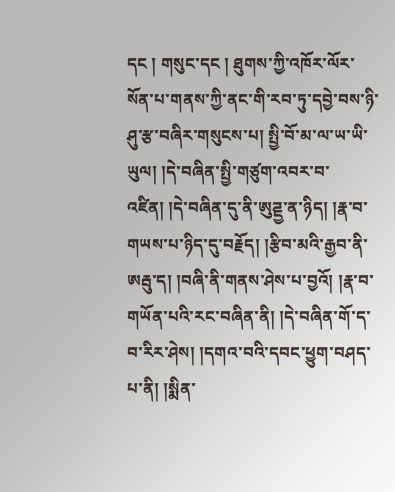དང ། གསུང་དང ། ཐུགས་ཀྱི་འཁོར་ལོར་སོན་པ་གནས་ཀྱི་ནང་གི་རབ་ཏུ་དབྱེ་བས་ཉི་ཤུ་རྩ་བཞིར་གསུངས་པ། སྤྱི་བོ་མ་ལ་ཡ་ཡི་ཡུལ། །དེ་བཞིན་སྤྱི་གཙུག་འབར་བ་འཛིན། །དེ་བཞིན་དུ་ནི་ཨུཌྡྱ་ན་ཉིད། །རྣ་བ་གཡས་པ་ཉིད་དུ་བརྗོད། །རྩིབ་མའི་རྒྱབ་ནི་ཨརྦུ་ད། །བཞི་ནི་གནས་ཤེས་པ་བྱའོ། །རྣ་བ་གཡོན་པའི་རང་བཞིན་ནི། །དེ་བཞིན་གོ་ད་བ་རིར་ཤེས། །དགའ་བའི་དབང་ཕྱུག་བཤད་པ་ནི། །སྨིན་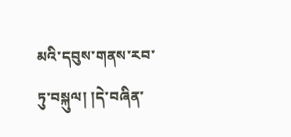མའི་དབུས་གནས་རབ་ཏུ་བསྐུལ། །དེ་བཞིན་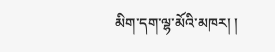མིག་དག་ལྷ་མོའི་མཁར། །